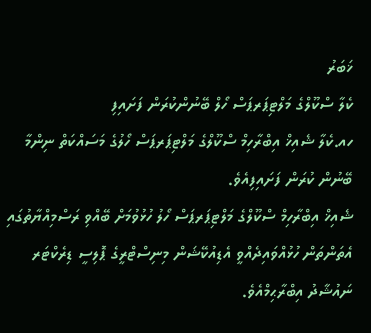ޚަބަރު
ކެލާ ސްކޫލްގެ މަލްޓިޕަރޕަސް ހޯލް ބޭނުންކުރަން ފަށައިފި
ހއ.ކެލާ ޝެއިޚް އިބްރާހިމް ސްކޫލްގެ މަލްޓިޕަރޕަސް ހޯލުގެ މަސައްކަތް ނިންމާ ބޭނުން ކުރަން ފަށައިފިއެވެ.
ޝެއިޚް އިބްރާހިމް ސްކޫލްގެ މަލްޓިޕަރޕަސް ހޯލު ހުޅުވުމަށް ބޭއްވި ރަސްމިއްޔާތުގައި އެތަންތަން ހުޅުއްވައިދެއްވީ އެޑިއުކޭޝަން މިނިސްޓްރީގެ ޕޮލިސީ ޑިރެކްޓަރ ނައުޝާދު އިބްރާޙިމްއެވެ.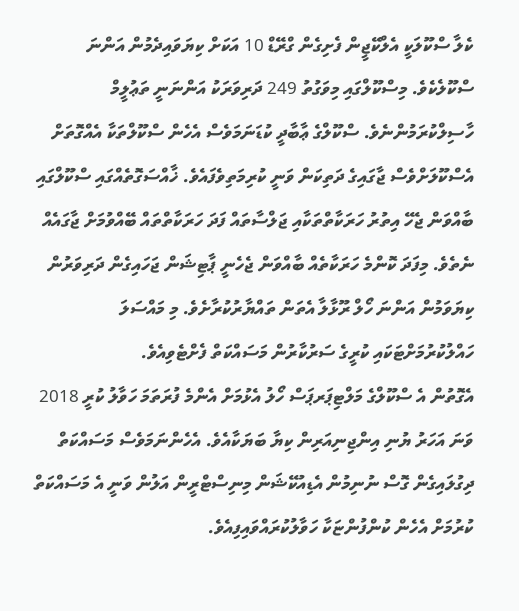ކެލާ ސްކޫލަކީ އެލްކޭޖީން ފެށިގެން ގްރޭޑް 10 އަކަށް ކިޔަވައިދެމުން އަންނަ ސްކޫލެކެވެ. މިސްކޫލްގައި މިވަގުތު 249 ދަރިވަރަކު އަންނަނީ ތަޢުލީމް ހާސިލްކުރަމުންނެވެ. ސްކޫލްގެ ޢާބާދީ ކުޑަނަމަވެސް އެހެން ސްކޫލްތަކާ އެއްގޮތަށް އެސްކޫލަށްވެސް ޖާގައިގެ ދަތިކަން ވަނީ ކުރިމަތިވެފައެވެ. ޚާއްސަގޮތެއްގައި ސްކޫލްގައި ބާއްވަން ޖެހޭ އިތުރު ހަރަކާތްތަކާއި ޖަލްސާތައް ފަދަ ހަރަކާތްތައް ބޭއްވުމަށް ޖާގައެއް ނެތެވެ. މިފަދަ ކޮންމެ ހަރަކާތެއް ބާއްވަން ޖެހެނީ ޕާޓިޝަން ޖަހައިގެން ދަރިވަރުން ކިޔަވަމުން އަންނަ ހޯލް ރޫޅާލާ އެތަން ތައްޔާރުކުރާށެވެ. މި މައްސަލަ ހައްލުކުރުމަށްޓަކައި ކުރީގެ ސަރުކާރުން މަސައްކަތް ފެށްޓެވިއެވެ.
އެގޮތުން އެ ސްކޫލްގެ މަލްޓިޕަރޕަސް ހޯލު އެޅުމަށް އެންމެ ފުރަތަމަ ހަވާލު ކުރީ 2018 ވަނަ އަހަރު ޔުނި އިންޖިނިއަރިން ކިޔާ ބަޔަކާއެވެ. އެހެންނަމަވެސް މަސައްކަތް ދިގުލައިގެން ގޮސް ނުނިމުން އެޑިއުކޭޝަން މިނިސްޓްރީން އަލުން ވަނީ އެ މަސައްކަތް ކުރުމަށް އެހެން ކުންފުންޏަކާ ހަވާލުކުރައްވައިފިއެވެ.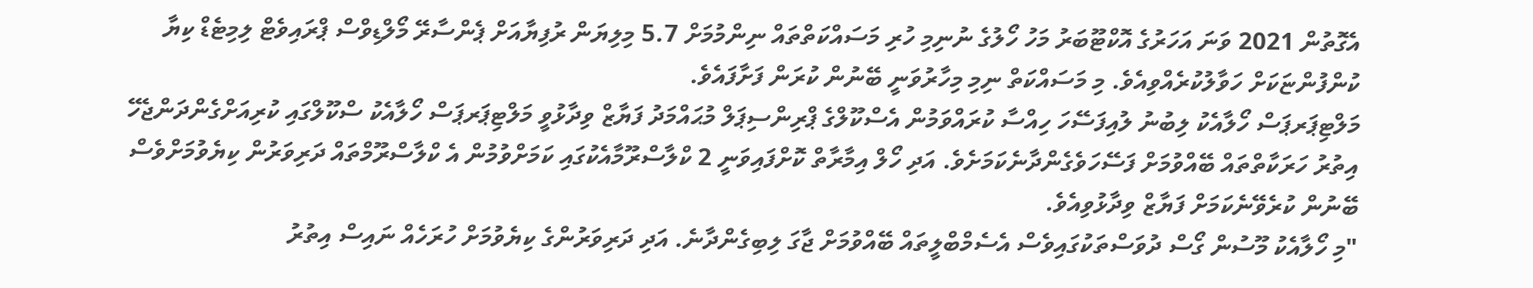އެގޮތުން 2021 ވަނަ އަހަރުގެ އޮކްޓޫބަރު މަހު ހޯލުގެ ނުނިމި ހުރި މަސައްކަތްތައް ނިންމުމަށް 5.7 މިލިޔަން ރުފިޔާއަށް ޕެންސާރޭ މޯލްޑިވްސް ޕްރައިވެޓް ލިމިޓެޑް ކިޔާ ކުންފުންޏަކަށް ހަވާލުކުރެއްވިއެވެ. މި މަސައްކަތް ނިމި މިހާރުވަނީ ބޭނުން ކުރަން ފަށާފައެވެ.
މަލްޓިޕަރޕަސް ހޯލާއެކު ލިބުނު ލުއިފަސޭހަ ހިއްސާ ކުރައްވަމުން އެސްކޫލްގެ ޕްރިންސިޕަލް މުޙައްމަދު ފަޔާޒް ވިދާޅުވީ މަލްޓިޕަރޕަސް ހޯލާއެކު ސްކޫލްގައި ކުރިއަށްގެންދަންޖެހޭ އިތުރު ހަރަކާތްތައް ބޭއްވުމަށް ފަސޭހަވެގެންދާނެކަމަށެވެ. އަދި ހޯލް އިމާރާތް ކޮށްފައިވަނީ 2 ކްލާސްރޫމާއެކުގައި ކަމަށްވުމުން އެ ކްލާސްރޫމްތައް ދަރިވަރުން ކިޔެވުމަށްވެސް ބޭނުން ކުރެވޭނެކަމަށް ފަޔާޒް ވިދާޅުވިއެވެ.
"މި ހޯލާއެކު މޫސުން ގޯސް ދުވަސްތަކުގައިވެސް އެސެމްބްލީތައް ބޭއްވުމަށް ޖާގަ ލިބިގެންދާނެ. އަދި ދަރިވަރުންގެ ކިޔެވުމަށް ހުރަހެއް ނައިސް އިތުރު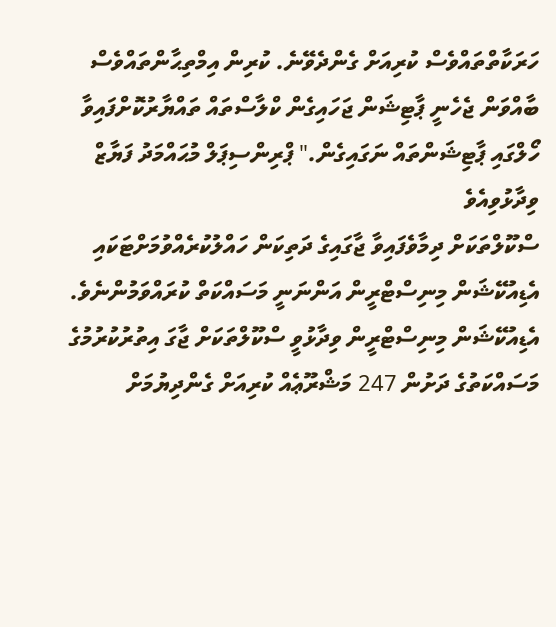ހަރަކާތްތައްވެސް ކުރިއަށް ގެންދެވޭނެ. ކުރިން އިމްތިޙާންތައްވެސް ބާއްވަން ޖެހެނީ ޕާޓިޝަން ޖަހައިގެން ކްލާސްތައް ތައްޔާރުކޮށްފައިވާ ހޯލްގައި ޕާޓިޝަންތައް ނަގައިގެން." ޕްރިންސިޕަލް މުޙައްމަދު ފަޔާޒް ވިދާޅުވިއެވެ
ސްކޫލްތަކަށް ދިމާވެފައިވާ ޖާގައިގެ ދަތިކަން ހައްލުކުރެއްވުމަށްޓަކައި އެޑިއުކޭޝަން މިނިސްޓްރީން އަންނަނީ މަސައްކަތް ކުރައްވަމުންނެވެ. އެޑިއުކޭޝަން މިނިސްޓްރީން ވިދާޅުވީ ސްކޫލްތަކަށް ޖާގަ އިތުރުކުރުމުގެ މަސައްކަތުގެ ދަށުން 247 މަޝްރޫޢެއް ކުރިއަށް ގެންދިޔުމަށް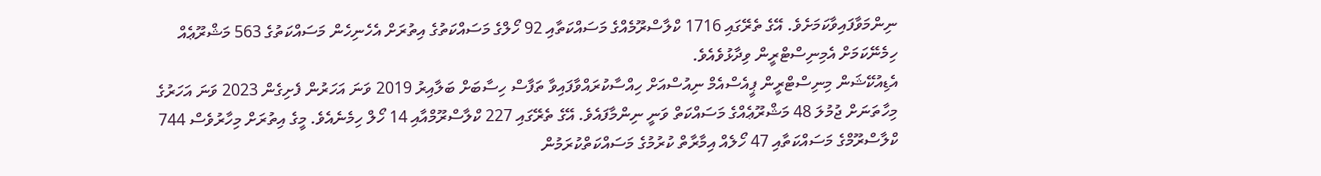ނިންމަވާފައިވާކަމަށެވެ. އޭގެ ތެރޭގައި 1716 ކްލާސްރޫމެއްގެ މަސައްކަތާއި 92 ހޯލްގެ މަސައްކަތުގެ އިތުރަށް އެހެނިހެން މަސައްކަތުގެ 563 މަޝްރޫޢެއް ހިމެނޭކަމަށް އެމިނިސްޓްރީން ވިދާޅުވެއެވެ.
އެޑިއުކޭޝަން މިނިސްޓްރީން ޕީއެސްއެމް ނިއުސްއަށް ހިއްސާކުރައްވާފައިވާ ތަފާސް ހިސާބަށް ބަލާއިރު 2019 ވަނަ އަހަރުން ފެށިގެން 2023 ވަނަ އަހަރުގެ މިހާތަނަށް ޖުމުލަ 48 މަޝްރޫޢެއްގެ މަސައްކަތް ވަނީ ނިންމާފައެވެ. އޭގެ ތެރޭގައި 227 ކްލާސްރޫމްއާއި 14 ހޯލް ހިމެނެއެވެ. މީގެ އިތުރަށް މިހާރުވެސް 744 ކްލާސްރޫމްގެ މަސައްކަތާއި 47 ހޯލެއް އިމާރާތް ކުރުމުގެ މަސައްކަތްކުރަމުން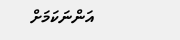އަންނަކަމަށް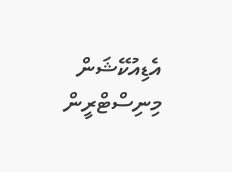އެޑިއުކޭޝަން މިނިސްޓްރީން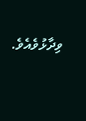ވިދާޅުވެއެވެ.